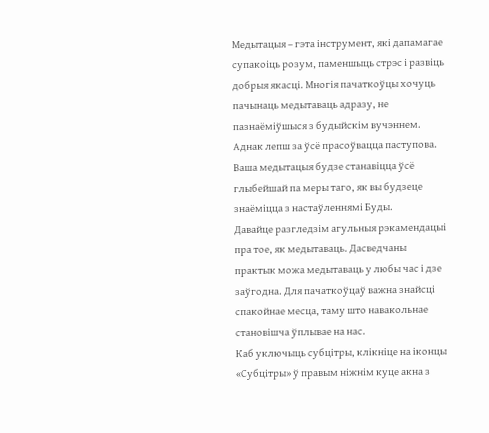Медытацыя – гэта інструмент, які дапамагае супакоіць розум, паменшыць стрэс і развіць добрыя якасці. Многія пачаткоўцы хочуць пачынаць медытаваць адразу, не пазнаёміўшыся з будыйскім вучэннем. Аднак лепш за ўсё прасоўвацца паступова. Ваша медытацыя будзе станавіцца ўсё глыбейшай па меры таго, як вы будзеце знаёміцца з настаўленнямі Буды.
Давайце разгледзім агульныя рэкамендацыі пра тое, як медытаваць. Дасведчаны практык можа медытаваць у любы час і дзе заўгодна. Для пачаткоўцаў важна знайсці спакойнае месца, таму што навакольнае становішча ўплывае на нас.
Каб уключыць субцітры, клікніце на іконцы «Субцітры» ў правым ніжнім куце акна з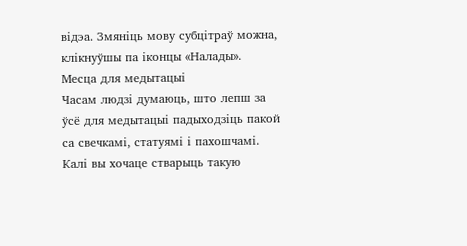відэа. Змяніць мову субцітраў можна, клікнуўшы па іконцы «Налады».
Месца для медытацыі
Часам людзі думаюць, што лепш за ўсё для медытацыі падыходзіць пакой са свечкамі, статуямі і пахошчамі. Калі вы хочаце стварыць такую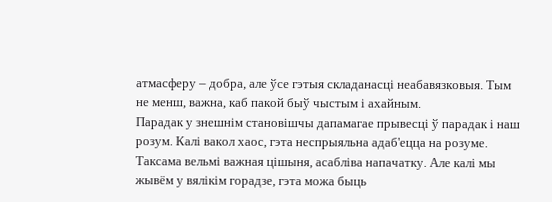атмасферу – добра, але ўсе гэтыя складанасці неабавязковыя. Тым не менш, важна, каб пакой быў чыстым і ахайным.
Парадак у знешнім становішчы дапамагае прывесці ў парадак і наш розум. Калі вакол хаос, гэта неспрыяльна адаб'ецца на розуме.
Таксама вельмі важная цішыня, асабліва напачатку. Але калі мы жывём у вялікім горадзе, гэта можа быць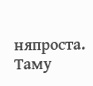няпроста. Таму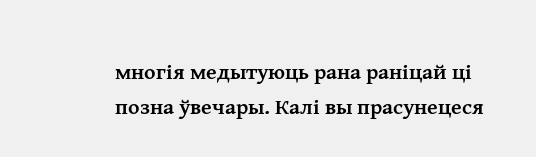многія медытуюць рана раніцай ці позна ўвечары. Калі вы прасунецеся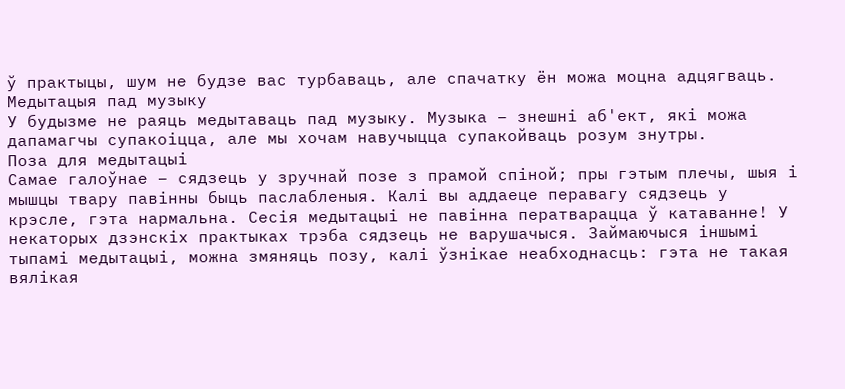ў практыцы, шум не будзе вас турбаваць, але спачатку ён можа моцна адцягваць.
Медытацыя пад музыку
У будызме не раяць медытаваць пад музыку. Музыка – знешні аб'ект, які можа дапамагчы супакоіцца, але мы хочам навучыцца супакойваць розум знутры.
Поза для медытацыі
Самае галоўнае – сядзець у зручнай позе з прамой спіной; пры гэтым плечы, шыя і мышцы твару павінны быць паслабленыя. Калі вы аддаеце перавагу сядзець у крэсле, гэта нармальна. Сесія медытацыі не павінна ператварацца ў катаванне! У некаторых дзэнскіх практыках трэба сядзець не варушачыся. Займаючыся іншымі тыпамі медытацыі, можна змяняць позу, калі ўзнікае неабходнасць: гэта не такая вялікая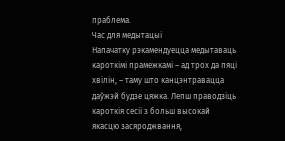праблема.
Час для медытацыі
Напачатку рэкамендуецца медытаваць кароткімі прамежкамі – ад трох да пяці хвілін, – таму што канцэнтравацца даўжэй будзе цяжка. Лепш праводзіць кароткія сесіі з больш высокай якасцю засяроджвання,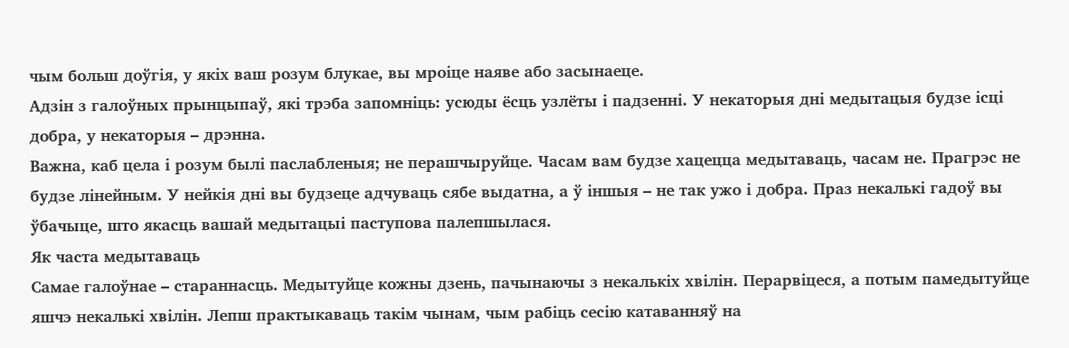чым больш доўгія, у якіх ваш розум блукае, вы мроіце наяве або засынаеце.
Адзін з галоўных прынцыпаў, які трэба запомніць: усюды ёсць узлёты і падзенні. У некаторыя дні медытацыя будзе ісці добра, у некаторыя – дрэнна.
Важна, каб цела і розум былі паслабленыя; не перашчыруйце. Часам вам будзе хацецца медытаваць, часам не. Прагрэс не будзе лінейным. У нейкія дні вы будзеце адчуваць сябе выдатна, а ў іншыя – не так ужо і добра. Праз некалькі гадоў вы ўбачыце, што якасць вашай медытацыі паступова палепшылася.
Як часта медытаваць
Самае галоўнае – стараннасць. Медытуйце кожны дзень, пачынаючы з некалькіх хвілін. Перарвіцеся, а потым памедытуйце яшчэ некалькі хвілін. Лепш практыкаваць такім чынам, чым рабіць сесію катаванняў на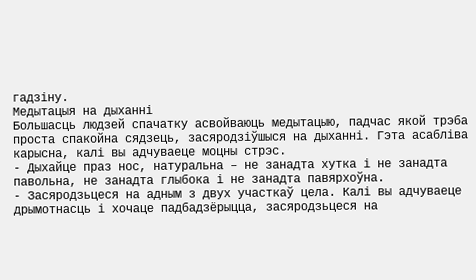гадзіну.
Медытацыя на дыханні
Большасць людзей спачатку асвойваюць медытацыю, падчас якой трэба проста спакойна сядзець, засяродзіўшыся на дыханні. Гэта асабліва карысна, калі вы адчуваеце моцны стрэс.
- Дыхайце праз нос, натуральна – не занадта хутка і не занадта павольна, не занадта глыбока і не занадта павярхоўна.
- Засяродзьцеся на адным з двух участкаў цела. Калі вы адчуваеце дрымотнасць і хочаце падбадзёрыцца, засяродзьцеся на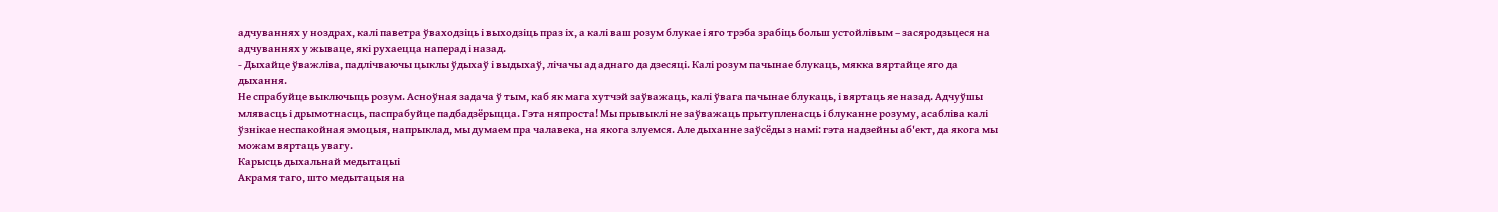адчуваннях у ноздрах, калі паветра ўваходзіць і выходзіць праз іх, а калі ваш розум блукае і яго трэба зрабіць больш устойлівым – засяродзьцеся на адчуваннях у жываце, які рухаецца наперад і назад.
- Дыхайце ўважліва, падлічваючы цыклы ўдыхаў і выдыхаў, лічачы ад аднаго да дзесяці. Калі розум пачынае блукаць, мякка вяртайце яго да дыхання.
Не спрабуйце выключыць розум. Асноўная задача ў тым, каб як мага хутчэй заўважаць, калі ўвага пачынае блукаць, і вяртаць яе назад. Адчуўшы млявасць і дрымотнасць, паспрабуйце падбадзёрыцца. Гэта няпроста! Мы прывыклі не заўважаць прытупленасць і блуканне розуму, асабліва калі ўзнікае неспакойная эмоцыя, напрыклад, мы думаем пра чалавека, на якога злуемся. Але дыханне заўсёды з намі: гэта надзейны аб'ект, да якога мы можам вяртаць увагу.
Карысць дыхальнай медытацыі
Акрамя таго, што медытацыя на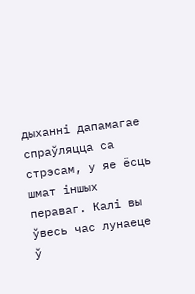дыханні дапамагае спраўляцца са стрэсам, у яе ёсць шмат іншых пераваг. Калі вы ўвесь час лунаеце ў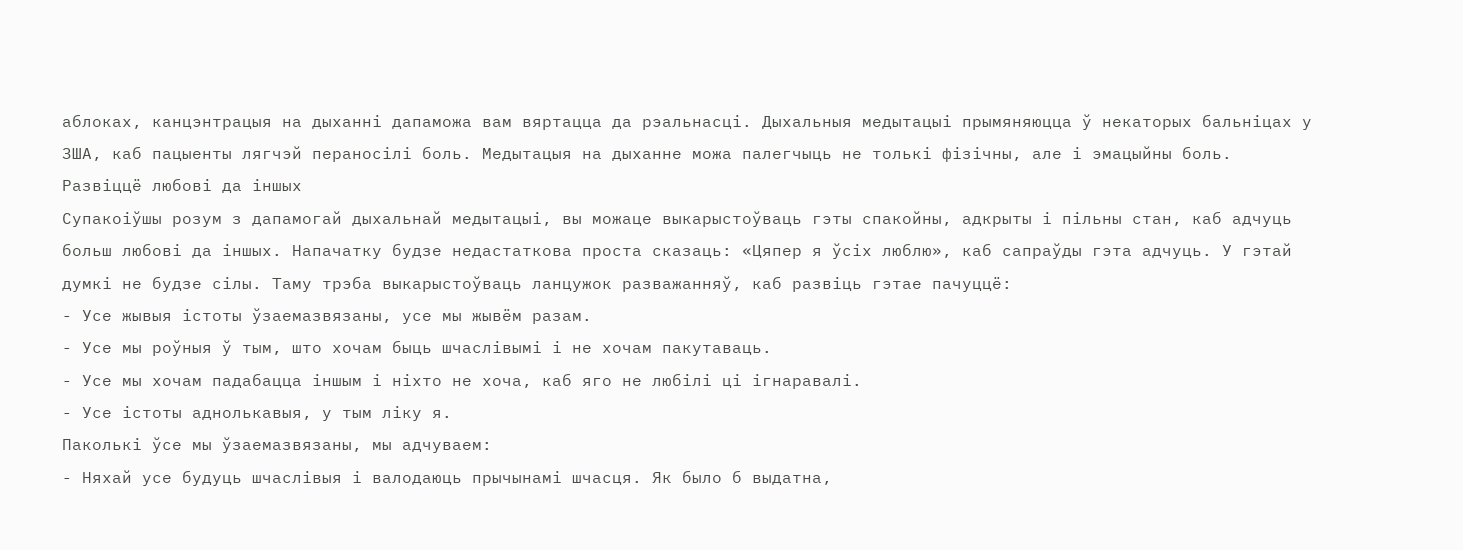аблоках, канцэнтрацыя на дыханні дапаможа вам вяртацца да рэальнасці. Дыхальныя медытацыі прымяняюцца ў некаторых бальніцах у ЗША, каб пацыенты лягчэй пераносілі боль. Медытацыя на дыханне можа палегчыць не толькі фізічны, але і эмацыйны боль.
Развіццё любові да іншых
Супакоіўшы розум з дапамогай дыхальнай медытацыі, вы можаце выкарыстоўваць гэты спакойны, адкрыты і пільны стан, каб адчуць больш любові да іншых. Напачатку будзе недастаткова проста сказаць: «Цяпер я ўсіх люблю», каб сапраўды гэта адчуць. У гэтай думкі не будзе сілы. Таму трэба выкарыстоўваць ланцужок разважанняў, каб развіць гэтае пачуццё:
- Усе жывыя істоты ўзаемазвязаны, усе мы жывём разам.
- Усе мы роўныя ў тым, што хочам быць шчаслівымі і не хочам пакутаваць.
- Усе мы хочам падабацца іншым і ніхто не хоча, каб яго не любілі ці ігнаравалі.
- Усе істоты аднолькавыя, у тым ліку я.
Паколькі ўсе мы ўзаемазвязаны, мы адчуваем:
- Няхай усе будуць шчаслівыя і валодаюць прычынамі шчасця. Як было б выдатна,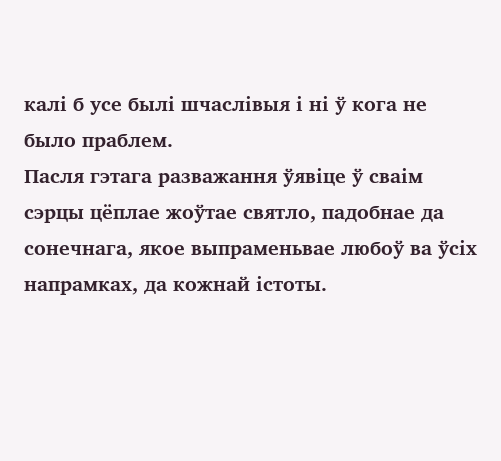калі б усе былі шчаслівыя і ні ў кога не было праблем.
Пасля гэтага разважання ўявіце ў сваім сэрцы цёплае жоўтае святло, падобнае да сонечнага, якое выпраменьвае любоў ва ўсіх напрамках, да кожнай істоты.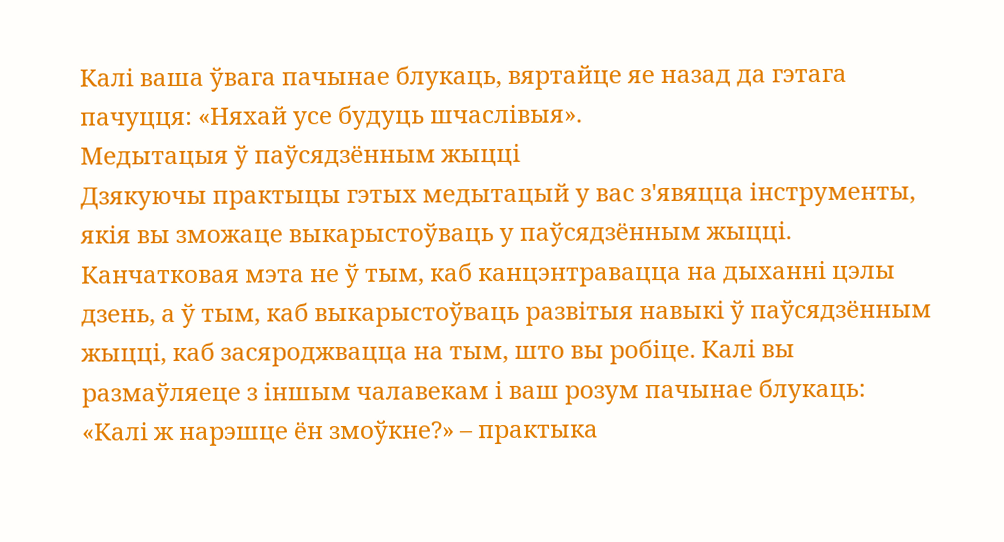Калі ваша ўвага пачынае блукаць, вяртайце яе назад да гэтага пачуцця: «Няхай усе будуць шчаслівыя».
Медытацыя ў паўсядзённым жыцці
Дзякуючы практыцы гэтых медытацый у вас з'явяцца інструменты, якія вы зможаце выкарыстоўваць у паўсядзённым жыцці. Канчатковая мэта не ў тым, каб канцэнтравацца на дыханні цэлы дзень, а ў тым, каб выкарыстоўваць развітыя навыкі ў паўсядзённым жыцці, каб засяроджвацца на тым, што вы робіце. Калі вы размаўляеце з іншым чалавекам і ваш розум пачынае блукаць: «Калі ж нарэшце ён змоўкне?» – практыка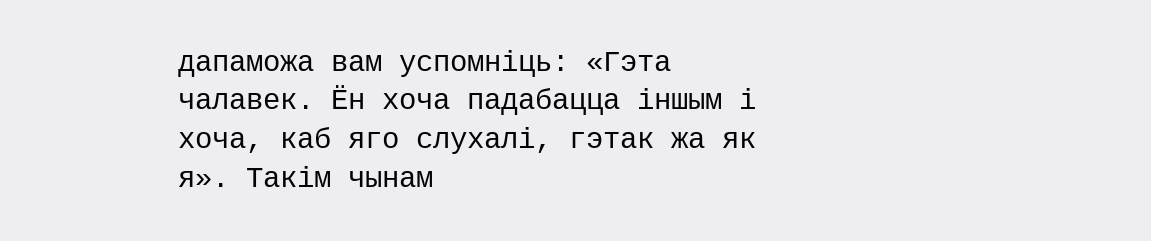дапаможа вам успомніць: «Гэта чалавек. Ён хоча падабацца іншым і хоча, каб яго слухалі, гэтак жа як я». Такім чынам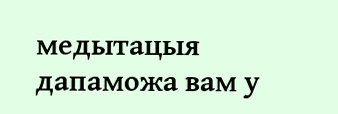медытацыя дапаможа вам у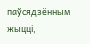паўсядзённым жыцці,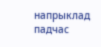напрыклад падчас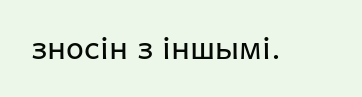зносін з іншымі.